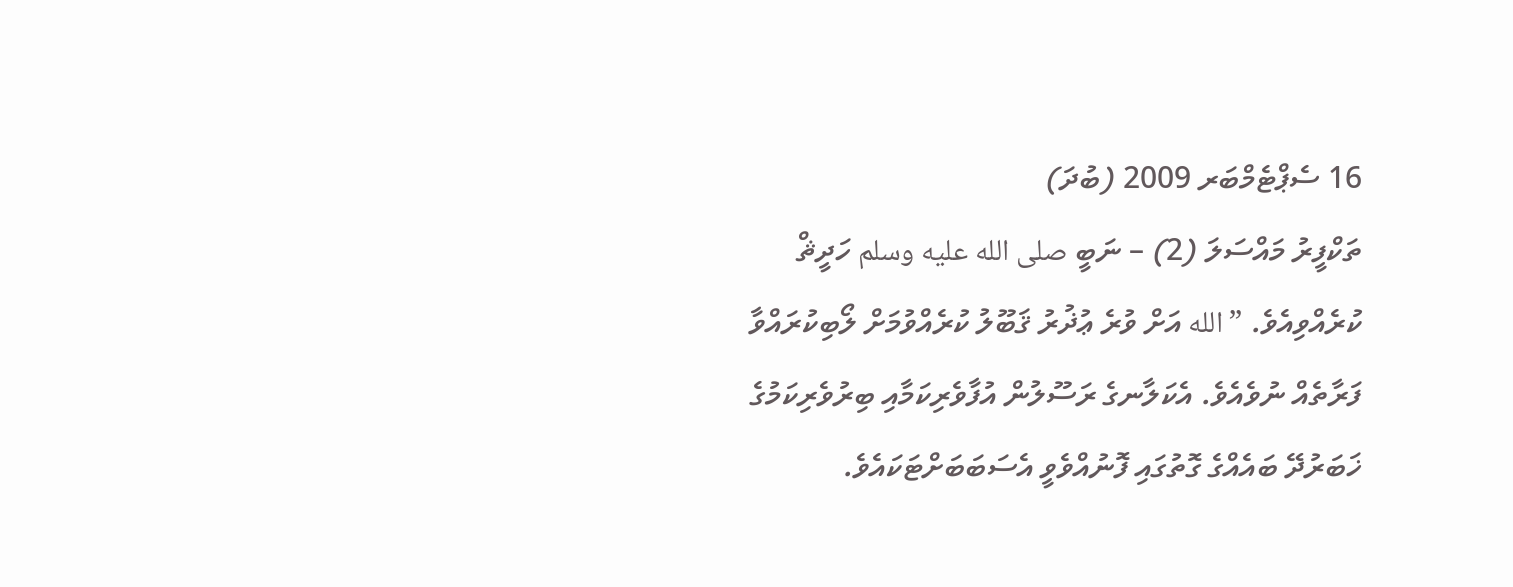16 ސެޕްޓެމްބަރ 2009 (ބުދަ)
ތަކްފީރު މައްސަލަ (2) – ނަބީ صلى الله عليه وسلم ހަދީޘް ކުރެއްވިއެވެ. ”الله އަށް ވުރެ ޢުޛުރު ޤަބޫލު ކުރެއްވުމަށް ލޯބިކުރައްވާ ފަރާތެއް ނުވެއެވެ. އެކަލާނގެ ރަސޫލުން އުފާވެރިކަމާއި ބިރުވެރިކަމުގެ ޚަބަރުދޭ ބައެއްގެ ގޮތުގައި ފޮނުއްވެވީ އެސަބަބަށްޓަކައެވެ.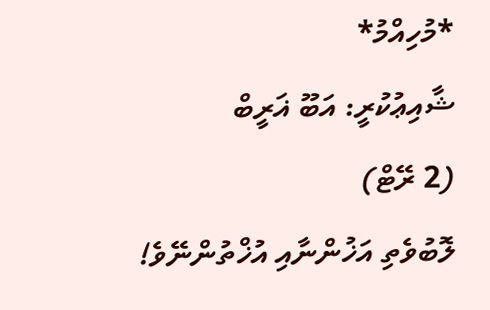*މުހިއްމު*
ޝާއިޢުކުރީ: އަބޫ ޣަރީބް
(2 ރޭޓް)
ލޮބުވެތި އަޚުންނާއި އުޚްތުންނޭވެ!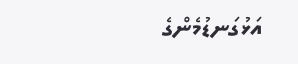އަޅުގަނޑުމެންގެ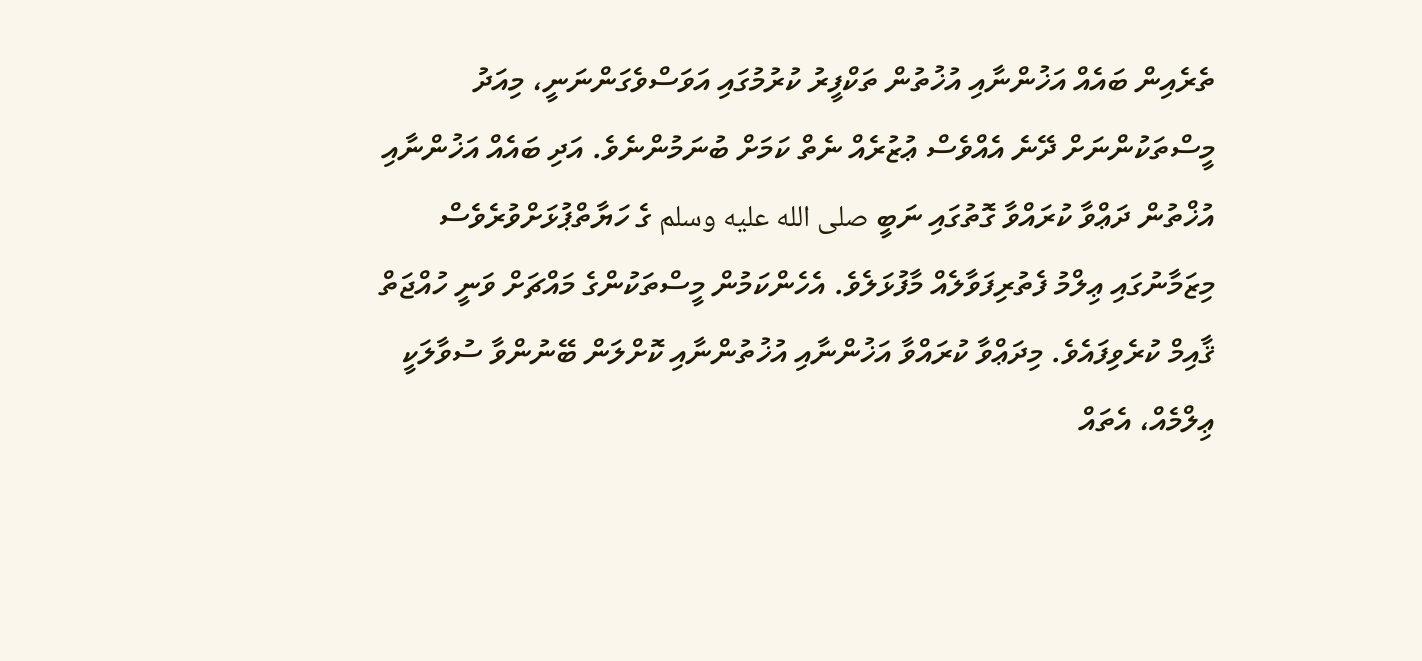ތެރެއިން ބައެއް އަޚުންނާއި އުޚުތުން ތަކްފީރު ކުރުމުގައި އަވަސްވެގަންނަނީ، މިއަދު މީސްތަކުންނަށް ދޭނެ އެއްވެސް ޢުޒުރެއް ނެތް ކަމަށް ބުނަމުންނެވެ. އަދި ބައެއް އަޚުންނާއި އުޚްތުން ދަޢްވާ ކުރައްވާ ގޮތުގައި ނަބީ صلى الله عليه وسلم ގެ ހަޔާތްޕުޅަށްވުރެވެސް މިޒަމާނުގައި ޢިލްމު ފެތުރިފަވާލެއް މާފުޅަލެވެ. އެހެންކަމުން މީސްތަކުންގެ މައްޗަށް ވަނީ ހުއްޖަތް ޤާއިމް ކުރެވިފައެވެ. މިދަޢްވާ ކުރައްވާ އަޚުންނާއި އުޚުތުންނާއި ކޮށްލަން ބޭނުންވާ ސުވާލަކީ ޢިލްމެއް، އެތައް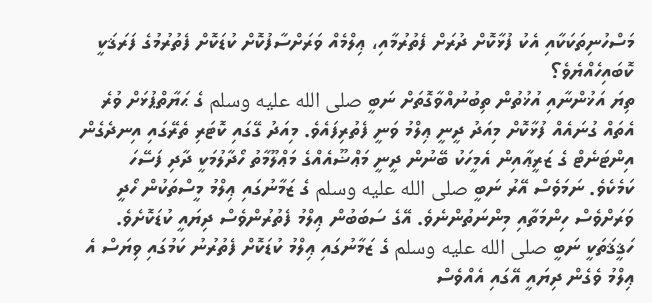މަސްހުނިތަކަކާއި އެކު ފުޅާކޮށް ދުރަށް ފެތުރުމާއި، ޢިލްމެއް ވަރަށްސާފުކޮށް ކުޑަކޮށް ފެތުރުމުގެ ފަރަޤަކީ ކޮބައިހެއްޔެވެ؟
ތިޔަ އަޚުންނާއި އުޚުތުން ތިބުނުއްވާގޮތަށް ނަބީ صلى الله عليه وسلم ގެ ޙަޔާތްޕުޅަށް ވުރެ އެތައް ގުނައެއް ފުޅާކޮށް މިއަދު ދީނީ ޢިލްމު ވަނީ ފެތުރިފައެވެ. މިއަދު ގޭގައި ކޮޓަރި ތެރޭގައި އިނދެގެން އިންޓަނެޓް ގެ ޒަރީޢާއިން އެމީހަކު ބޭނުން ދީނީ މަޢްޟޫއެއްގެ މަޢްލޫމާތު ހޯދާލުމަކީ ދާދި ފަސޭހަ ކަމެކެވެ. ނަމަވެސް އޭރު ނަބީ صلى الله عليه وسلم ގެ ޒަމާނުގައި ޢިލްމު މީސްތަކުން ހޯދީ ވަރަށްވެސް ހިންމަތާއި މިންނަތުންނެވެ. އޭގެ ސަބަބުން ޢިލްމު ފެތުރުންވެސް ދިޔައީ ކުޑަކޮށެވެ.
ހަޤީޤަތަކީ ނަބީ صلى الله عليه وسلم ގެ ޒަމާނުގައި ޢިލްމު ކުޑަކޮށް ފެތުރުނު ކަމުގައި ވިޔަސް އެ ޢިލްމު ވެގެން ދިޔައީ އޭގައި އެއްވެސް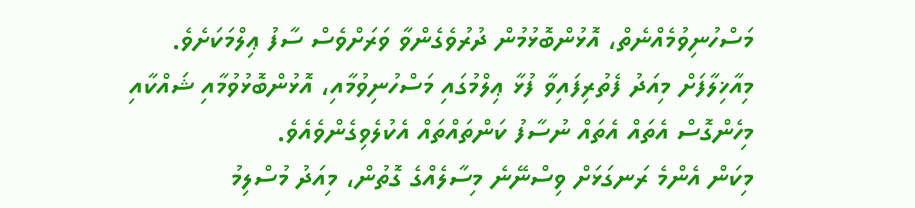މަސްހުނިވުމެއްނެތް، އޮޅުންބޮޅުމުން ދުރުވެގެންވާ ވަރަށްވެސް ސާފު ޢިލްމަކަށެވެ. މިއާޚިލާފަށް މިއަދު ފެތުރިފައިވާ ފުޅާ ޢިލްމުގައި މަސްހުނިވުމާއި، އޮޅުންބޮޅުވުމާއި ޝައްކާއި މިހެންގޮސް އެތައް އެތައް ނުސާފު ކަންތައްތައް އެކުލެވިގެންވެއެވެ.
މިކަން އެންމެ ރަނގަޅަށް ވިސްނޭނެ މިސާލެއްގެ ގޮތުން، މިއަދު މުސްލިމު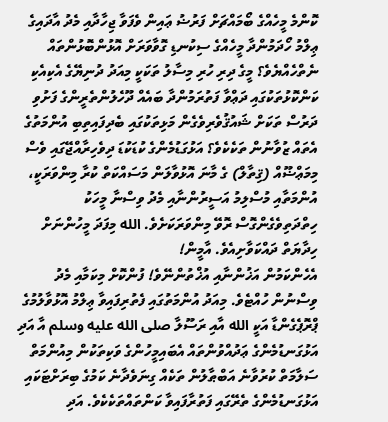ކޮންމެ މީހެއްގެ ބޯމައްޗަށް ފަރުޟު ޢައިން ވެފަވާ ޖިހާދާއި މެދު އާދައިގެ ޢިލްމު ހޯދަމުންދާ މީހެއްގެ ސިކުނޑި ގޮވާވަރަށް އޮޅުންބޮޅުންތައް ނެތްހެއްޔެވެ؟ މީގެ ދިރި ހުރި މިސާލު ތަކަކީ މިއަދު ދުނިޔޭގެ އެކިއެކި ކަންކޮޅުތަކުގައި ދަޢްވާ ފަތުރަމުންދާ ބައެއް ދޫހެލުންތެރީންގެ ފަށުވި ދަރުސް ތަކަށް ޝައުޤުވެރިވެގެން މަޅިތަކުގައި ބެދިފައިތިބި އުންމަތުގެ އެތައް ޒުވާނުން ތަކެކެވެ؟ އަޅުގަޑުމެންގެ ކުޑަކުޑަ ދިވެހިރާއްޖޭގައި ވެސް މިމަޢްޟޫއް (ޤިތާލް) ގެ މާނަ އޮޅުވާލަން މަސައްކަތް ކުރާ މިންވަރަކީ، އުންމަތާއި މުސްލިމު އަސީރުންނާއި މެދު ވިސްނާ މީހަކު ހިތްދަތިވެގެންގޮސް ރޮވޭ މިންވަރަކަށެވެ. الله މިފަދަ މީހުންނަށް ހިދާޔަތް ދައްކަވާށިއެވެ. އާމީން!
އެހެންކަމުން އަޚުންނާއި އުޚްތުންނޭވެ! ފުންކޮށް މިކަމާއި މެދު ވިސްނުން ހުއްޓެވެ. މިއަދު އުންމަތުގައި ފެތުރިފައިވާ ޢިލްމު އޮޅުވާލުމުގެ ޕްރޮޕެގެންޑާ އަކީ الله އާއި ރަސޫލާ صلى الله عليه وسلم އާ އަދި އަޅުގަނޑުމެންގެ ޢަދުއްވުންތައް އެބައިމީހުންގެ ވަކިތަކުން މިއުންމަތް ސަލާމަތް ކުރުވާނެ އަބްޠާލުން ތަކެއް ގިނަވެދާނެ ކަމުގެ ބިރަށްޓަކައި އަޅުގަނޑުމެންގެ ތެރޭގައި ފަތުރާފައިވާ ކަންތައްތަކެކެވެ. އަދި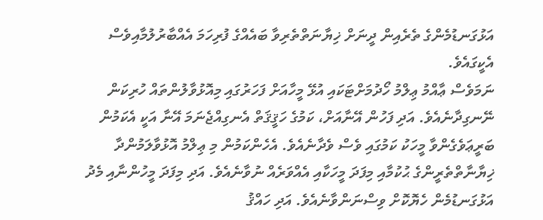އަޅުގަނޑުމެންގެ ތެރެއިން ދީނަށް ޚިޔާނަތްތެރިވާ ބައެއްގެ ފުރިހަމަ އެއްބާރުލުމާއިވެސް އެކީގައެވެ.
ނަމަވެސް ޢާއްމު ޢިލްމު ހޯދުމަށްޓަކައި އުޅޭ މީހާއަށް ފަހަރުގައި މިއޮޅުވާލުންތައް ހުރިކަން ނޭނގިދާނެއެވެ. އަދި ފަހުން އޭނާއަށް، ކަމުގެ ހަޤީޤަތް އެނގިއްޖެނަމަ އޭނާ އަކީ އެކަމުން ބަރީޢަވެގެންވާ މީހަކު ކަމުގައި ވެސް ވެދާނެއެވެ. އެހެންކަމުން މި ޢިލްމު އޮޅުވާލަމުންދާ ޚިޔާނާތްތެރީންގެ ޙުކުމާއި މިފަދަ މީހަކާއި އެއްވަރެއް ނުވާނެއެވެ. އަދި މިފަދަ މީހުންނާއި މެދު އަޅުގަނޑުމެން ހެޔޮކޮށް ވިސްނަންވާނެއެވެ. އަދި ހައްޤު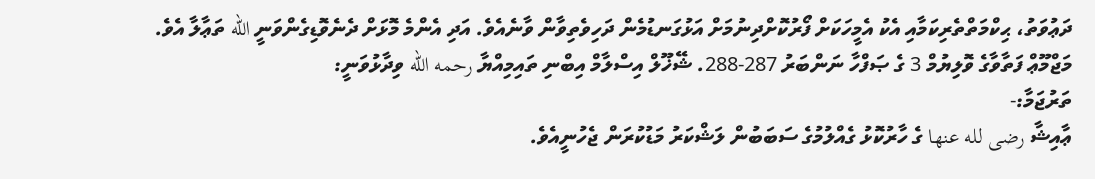ދަޢުވަތު، ޙިކްމަތްތެރިކަމާއި އެކު އެމީހަކަށް ފޯރުކޮށްދިނުމަށް އަޅުގަނޑުމެން ދަހިވެތިވާން ވާނެއެވެ. އަދި އެންމެ މޮޅަށް ދެނެވޮޑިގެންވަނީ الله ތަޢާލާ އެވެ.
މަޖްމޫޢް ފަތާވާގެ ވޮލިޔުމް 3 ގެ ޞަފްހާ ނަންބަރު 287-288. ޝޭޚޫލް އިސްލާމް އިބްނި ތައިމިއްޔާ رحمه الله ވިދާޅުވަނީ:
ތަރުޖަމާ:-
ޢާއިޝާ رضى لله عنها ގެ ހާރުކޮޅު ގެއްލުމުގެ ސަބަބުން ލަޝްކަރު މަޑުކުރަން ޖެހުނީއެވެ.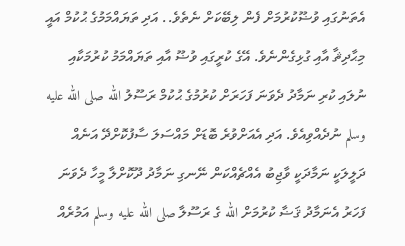އެތަނުގައި ވުޟޫކުރުމަށް ފެން ލިބޭކަށް ނެތެވެ.. އަދި ތަޔައްމަމުގެ ޙުކުމް އައީ މިޙާދިޘާ އާއި ގުޅިގެންނެވެ. އޭގެ ކުރީގައި ވުޟޫ އާއި ތަޔައްމަމު ކުރުމަކާއި ނުލައި ކުރި ނަމާދު ދެވަނަ ފަހަރަށް ކުރުމުގެ ޙުކުމް ރަސޫލު الله صلى الله عليه وسلم ނުދެއްވިއެވެ. އަދި އެއަށްވުރެ ބޮޑަށް މައްސަލަ ސާފުކޮށްދޭ އަނެއް ދަލީލަކީ ނަމާދަކީ ވާޖިބު އެއްޗެއްކަން ނޭނގި ނަމާދު ދޫކޮށްލާ މީހާ ދެވަނަ ފަހަރު އެނަމާދު ޤަޟާ ކުރުމަށް الله ގެ ރަސޫލާ صلى الله عليه وسلم އަމުރެއް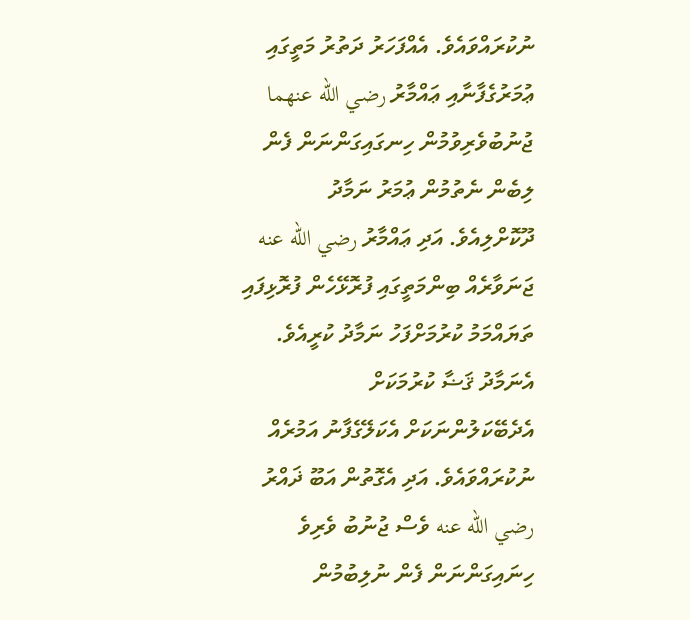ނުކުރައްވައެވެ. އެއްފަހަރު ދަތުރު މަތީގައި ޢުމަރުގެފާނާއި ޢައްމާރު رضي الله عنهما ޖުނުބުވެރިވުމުން ހިނގައިގަންނަން ފެން ލިބެން ނެތުމުން ޢުމަރު ނަމާދު ދޫކޮށްލިއެވެ. އަދި ޢައްމާރު رضي الله عنه ޖަނަވާރެއް ބިންމަތީގައި ފުރޮޅޭހެން ފުރޮޅިފައި ތަޔައްމަމު ކުރުމަށްފަހު ނަމާދު ކުރީއެވެ. އެނަމާދު ޤަޟާ ކުރުމަކަށް އެދެބޭކަލުންނަކަށް އެކަލޭގެފާނު އަމުރެއް ނުކުރައްވައެވެ. އަދި އެގޮތުން އަބޫ ޛައްރު رضي الله عنه ވެސް ޖުނުބު ވެރިވެ ހިނައިގަންނަން ފެން ނުލިބުމުން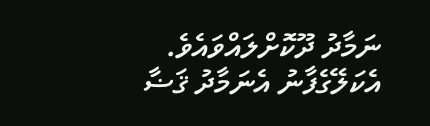ނަމާދު ދޫކޮށްލައްވައެވެ. އެކަލޭގެފާނު އެނަމާދު ޤަޟާ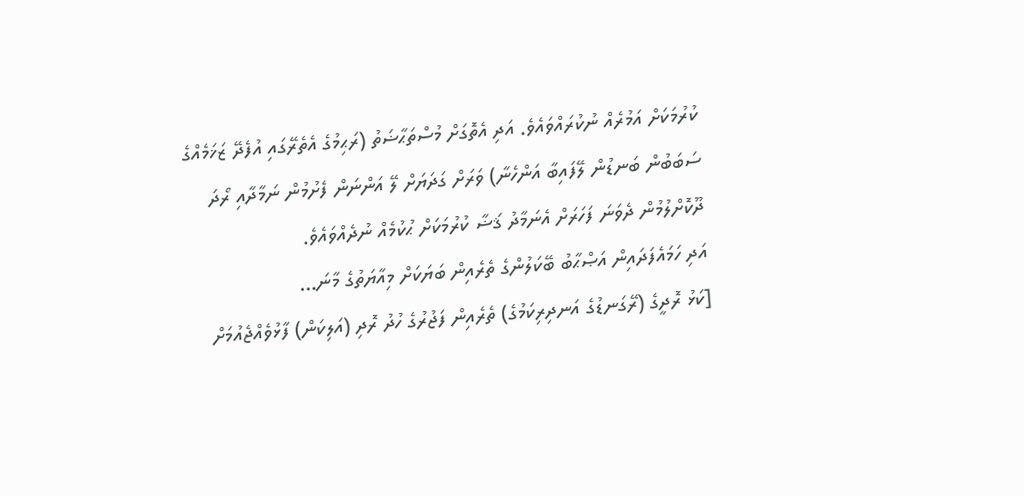ކުރުމަކަށް އަމުރެއް ނުކުރައްވައެވެ. އަދި އެތޮގަށް މުސްތަޙާޟަތު (ރަޙިމުގެ އެތެރޭގައި އުފެދޭ ޒަޚަމެއްގެ ސަބަބުން ބަނޑުން ލޭފައިބާ އަންހެނާ) ވަރަށް ގަދަޔަށް ލޭ އަންނަން ފެށުމުން ނަމާދާއި ރޯދަ ދޫކޮށްލުމުން ދެވަނަ ފަހަރަށް އެނަމާދު ޤަޟާ ކުރުމަކަށް ޙުކުމެއް ނުދެއްވައެވެ.
އަދި ހަމައެފަދައިން އަޞްޙާބު ބޭކަލުންގެ ތެރެއިން ބަޔަކަށް މިއާޔަތުގެ މާނަ…
[ކަޅު ރޮދީގެ (ރޭގަނޑުގެ އަނދިރިކަމުގެ) ތެރެއިން ފަޖުރުގެ ހުދު ރޮދި (އަލިކަން) ފާޅުވެއްޖެއުމަށް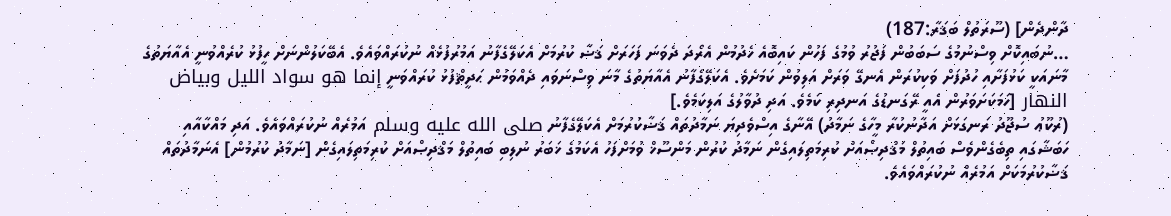ދާންދެން] (ސޫރަތުލް ބަޤަރާ:187)
…ނުބައިކޮށް ވިސްނުމުގެ ސަބަބުން ފަޖުރު ވުމުގެ ފަހުން ކައިބޮއެ ހެދުމުން އެރޯދަ ދެވަނަ ފަހަރަށް ޤަޟާ ކުރުމަށް އެކަލޭގެފާނު އަމުރުފުޅެއް ނުކުރައްވައެވެ. އެބޭކަލުންނަށް ހީފުޅު ކުރެއްވުނީ އެއާޔަތުގެ މާނައަކީ ކަޅުފަށާއި ހުދުފަށް ވަކިކުރަން އެނގޭ ވަރަށް އަލިވުން ކަމަށެވެ. އެކަލޭގެފާނު އެއާޔަތުގެ މާނަ ވިސްނަވައި ދެއްވަމުން ޙަދީޘްފުޅު ކުރައްވަނީ إنما هو سواد الليل وبياض النهار [ހަމަކަށަވަރުން އެއީ ރޭގަނޑުގެ އަނދިރި ކަމެވެ. އަދި ދުވާލުގެ އަލިކަމެވެ.]
(ރުކޫޢު ސުޖޫދު ރަނގަޅަށް އަދާނުކުރާ މީހާގެ ނަމާދު) އޭނާގެ އިސްވެދިޔަ ނަމާދުތައް ޤަޟާކުރުމަށް އެކަލޭގެފާނު صلى الله عليه وسلم އަމުރެއް ނުކުރައްވައެވެ. އަދި މައްކާއާއި ހަބަޝާގައި ތިބެގެންވެސް ބައިތުލް މަޤްދިޞްއަށް ކުރިމަތިލައިގެން ނަމާދު ކުރުން މަންސޫޚް ވުމަށްފަހު އެކަމުގެ ޚަބަރު ނުލިބި ބައިތުލް މަޤްދިޞްއަށް ކުރިމަތިލައިގެން [ނަމާދު ކުރުމުން] އެނަމާދުތައް ޤަޟާކުރުމަކަށް އަމުރެއް ނުކުރައްވައެވެ.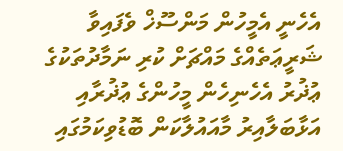އެހެނީ އެމީހުން މަންސޫޚް ވެފައިވާ ޝަރީޢަތެއްގެ މައްޗަށް ކުރި ނަމާދުތަކުގެ ޢުޛުރު އެހެނިހެން މީހުންގެ ޢުޛުރާއި އަޅާބަލާއިރު މާއައުލާކަން ބޮޑުވިކަމުގައި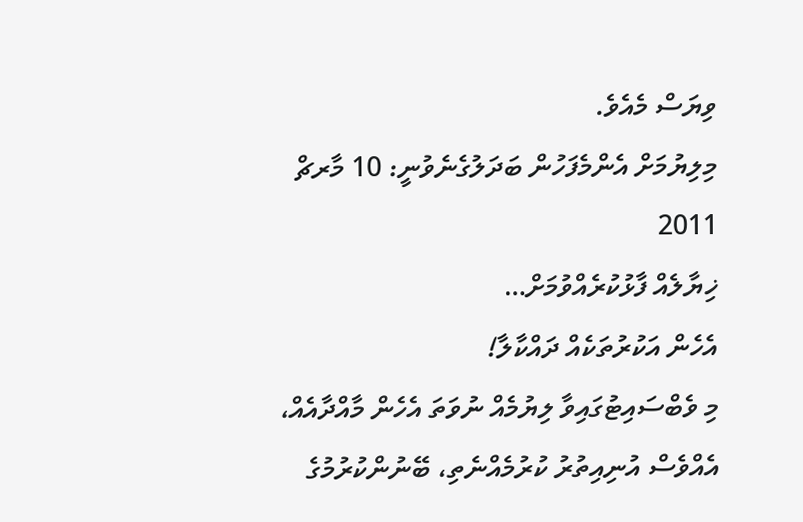ވިޔަސް މެއެވެ.
މިލިޔުމަށް އެންމެފަހުން ބަދަލުގެނެވުނީ: 10 މާރޗް 2011
ޚިޔާލެއް ފާޅުކުރެއްވުމަށް…
އެހެން އަކުރުތަކެއް ދައްކާލާ!
މި ވެބްސައިޓުގައިވާ ލިޔުމެއް ނުވަތަ އެހެން މާއްދާއެއް، އެއްވެސް އުނިއިތުރު ކުރުމެއްނެތި، ބޭނުންކުރުމުގެ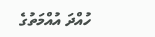ހުއްދަ އުއްމަތުގެ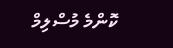ކޮންމެ މުސްލިމް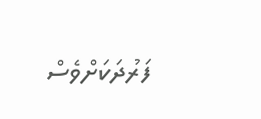ފަރުދަކަށްވެސް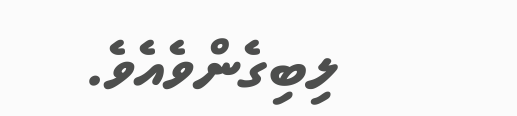ލިބިގެންވެއެވެ.